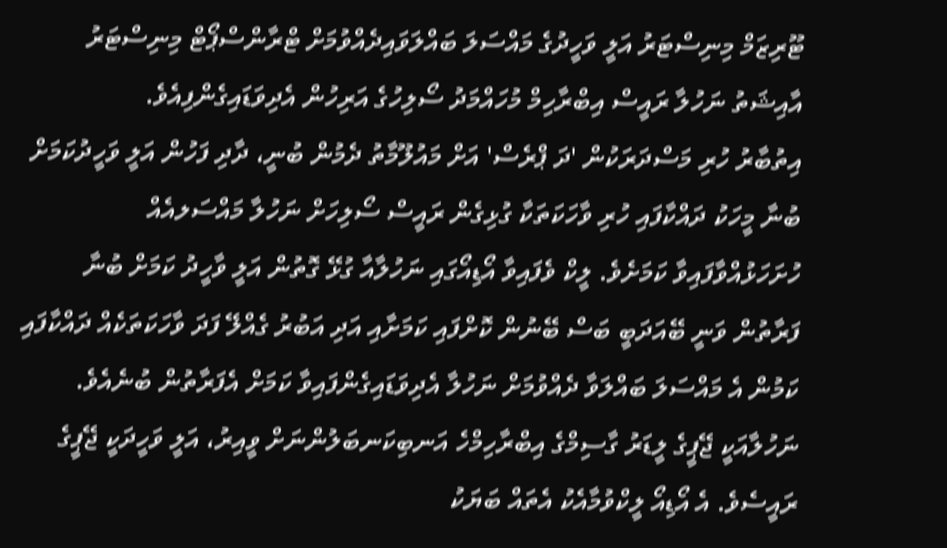ޓޫރިޒަމް މިނިސްޓަރު އަލީ ވަހީދުގެ މައްސަލަ ބައްލަވައިދެއްވުމަށް ޓްރާންސްޕޯޓް މިނިސްޓަރު އާއިޝަތު ނަހުލާ ރައީސް އިބްރާހިމް މުހައްމަދު ސޯލިހުގެ އަރިހުން އެދިވަޑައިގެންފިއެވެ.
އިތުބާރު ހުރި މަސްދަރަކުން 'ދަ ޕްރެސް' އަށް މައުލޫމާތު ދެމުން ބުނީ، ދާދި ފަހުން އަލީ ވަހީދުކަމަށް ބުނާ މީހަކު ދައްކާފައި ހުރި ވާހަކަތަކާ ގުޅިގެން ރައީސް ސޯލިހަށް ނަހުލާ މައްސަލއެއް ހުށަހަޅުއްވާފައިވާ ކަމަށެވެ. ލީކް ވެފައިވާ އޯޑިއޯގައި ނަހުލާއާ ގުޅޭ ގޮތުން އަލީ ވާހީދު ކަމަށް ބުނާ ފަރާތުން ވަނީ ބޭއަދަބީ ބަސް ބޭނުން ކޮށްފައި ކަމަށާއި އަދި އަބުރު ގެއްލޭ ފަދަ ވާހަކަތަކެއް ދައްކާފައި ކަމުން އެ މައްސަލަ ބައްލަވާ ދެއްވުމަށް ނަހުލާ އެދިވަޑައިގެންފައިވާ ކަމަށް އެފަރާތުން ބުނެއެވެ.
ނަހުލާއަކީ ޖޭޕީގެ ލީޑަރު ގާސިމްގެ އިބްރާހިމްހެ އަނބިކަނބަލުންނަށް ވީއިރު، އަލީ ވަހީދަކީ ޖޭޕީގެ ރައީސެވެ. އެ އޯޑިއޯ ލީކްވުމާއެކު އެތައް ބަޔަކު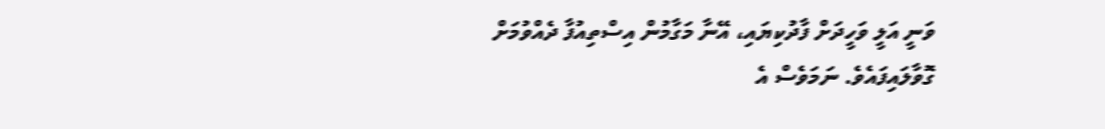ވަނީ އަލީ ވަހީދަށް ފާދުކިޔައި، އޭނާ މަގާމުން އިސްތިއުފާ ދެއްވުމަށް ގޮވާލައިފައެވެ. ނަމަވެސް އެ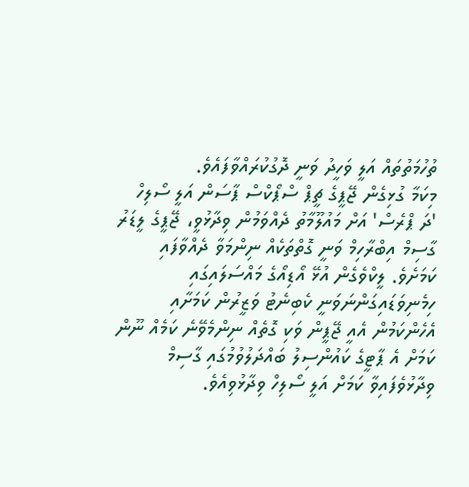ތުހުމަތުތައް އަލީ ވަހީދު ވަނީ ދޮގުކުރައްވާފައެވެ.
މިކަމާ ގުޅިގެން ޖޭޕީގެ ޗީޕް ސްޕޯކްސް ޕާސަން އަލީ ސޯލިހް 'ދަ ޕްރެސް' އަށް މައުލޫމާތު ދެއްވަމުން ވިދާޅުވީ، ޖޭޕީގެ ލީޑަރު ގާސިމް އިބްރާހިމް ވަނީ ގޮތްތަކެއް ނިންމަވާ ދެއްވާފައި ކަމަށެވެ. ލީކްވެގެން އުޅޭ އޯޑިއޯގެ މައްސަލައިގައި ހިމެނިވަޑައިގަންނަވަނީ ކެބިނެޓު ވަޒީރުން ކަމަށާއި އެހެންކަމުން އެއީ ޖޭޕީން ވަކި ގޮތެއް ނިންމެވޭނެ ކަމެއް ނޫން ކަމަށް އެ ޕާޓީގެ ކައުންސިލު ބައްދަލުވުމުގައި ގާސިމް ވިދާޅުވެފައިވާ ކަމަށް އަލީ ސޯލިހް ވިދާޅުވިއެވެ.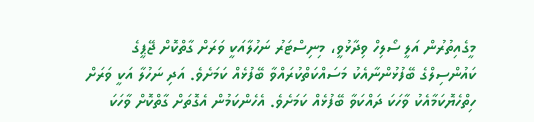މީގެއިތުރުން އަލީ ސޯލިހް ވިދާޅުވީ، މިނިސްޓަރު ނަހުލާއަކީ ވަރަށް ގާތްކޮށް ޖޭޕީގެ ކައުންސިލްގެ ބޭފުޅުންނާއެކު މަސައްކަތްކުރައްވާ ބޭފުޅެއް ކަމަށެވެ. އަދި ނަހުލާ އަކީ ވަރަށް ހިތްހެޔޮކަމާއެކު ވާހަކަ ދައްކަވާ ބޭފުޅެއް ކަމަށެވެ. އެހެންކަމުން އެގޮތަށް ގާތްކޮށް ވާހަކަ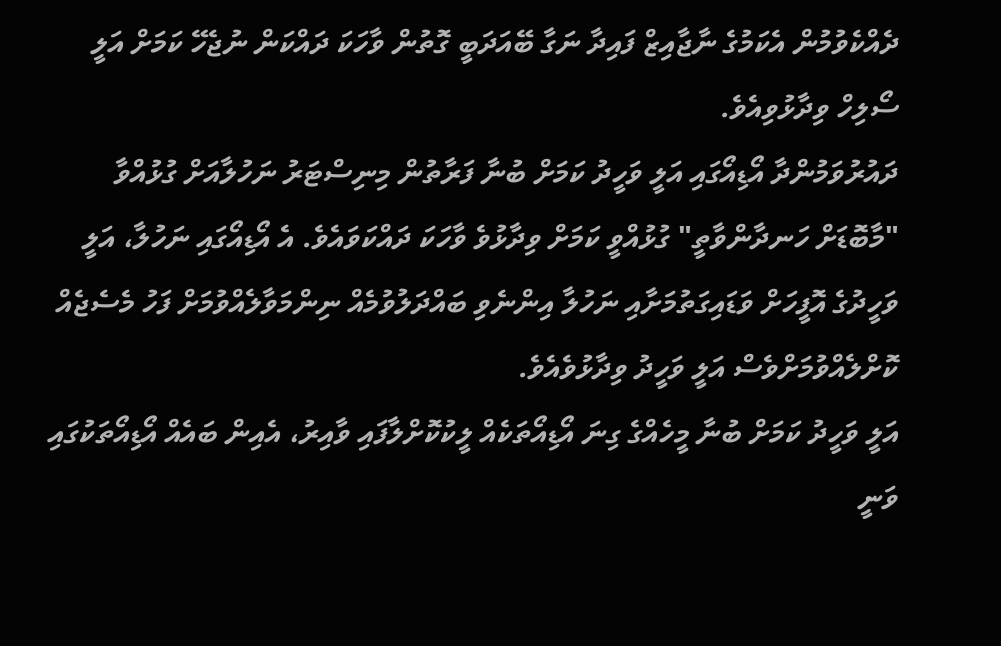ދެއްކެވުމުން އެކަމުގެ ނާޖާއިޒް ފައިދާ ނަގާ ބޭއަދަބީ ގޮތުން ވާހަކަ ދައްކަން ނުޖެހޭ ކަމަށް އަލީ ސޯލިހް ވިދާޅުވިއެވެ.
ދައުރުވަމުންދާ އޯޑިއޯގައި އަލީ ވަހީދު ކަމަށް ބުނާ ފަރާތުން މިނިސްޓަރު ނަހުލާއަށް ގުޅުއްވާ "މާބޮޑަށް ހަނދާންވާތީ" ގުޅުއްވީ ކަމަށް ވިދާޅުވެ ވާހަކަ ދައްކަވައެވެ. އެ އޯޑިއޯގައި ނަހުލާ، އަލީ ވަހީދުގެ އޮފީހަށް ވަޑައިގަތުމަށާއި ނަހުލާ އިންނެވި ބައްދަލުވުމެއް ނިންމަވާލެއްވުމަށް ފަހު މެސެޖެއް ކޮށްލެއްވުމަށްވެސް އަލީ ވަހީދު ވިދާޅުވެއެވެ.
އަލީ ވަހީދު ކަމަށް ބުނާ މީހެއްގެ ގިނަ އޯޑިއޯތަކެއް ލީކުކޮށްލާފައި ވާއިރު، އެއިން ބައެއް އޯޑިއޯތަކުގައި ވަނީ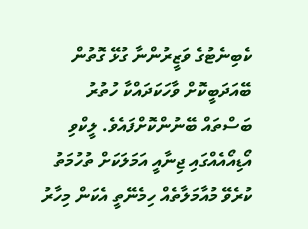ކެބިނެޓުގެ ވަޒީރުންނާ ގުޅޭ ގޮތުން ބޭއަދަބީކޮށް ވާހަކަދައްކާ ހުތުރު ބަސްތައް ބޭނުންކޮށްފައެވެ. ލީކްވި އޯޑިއޯއެއްގައި ޖިނާއީ އަމަލަކަށް ތުހުމަތު ކުރެވޭ މުއާމަލާތެއް ހިމެނޭތީ އެކަން މިހާރު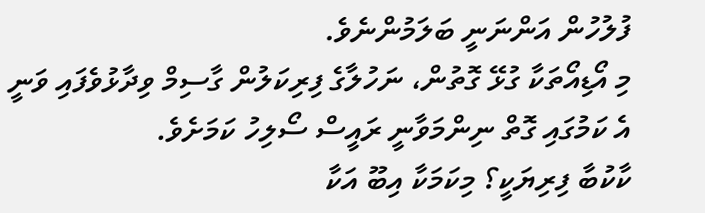ފުލުހުން އަންނަނީ ބަލަމުންނެވެ.
މި އޯޑިއޯތަކާ ގުޅޭ ގޮތުން، ނަހުލާގެ ފިރިކަލުން ގާސިމް ވިދާޅުވެފައި ވަނީ އެ ކަމުގައި ގޮތް ނިންމަވާނީ ރައީސް ސޯލިހު ކަމަށެވެ.
ކާކުބާ ފިރިޔަކީ؟ މިކަމަކާ އިބޫ އަކާ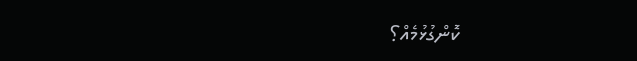ކޮންގުޅުމެއް؟